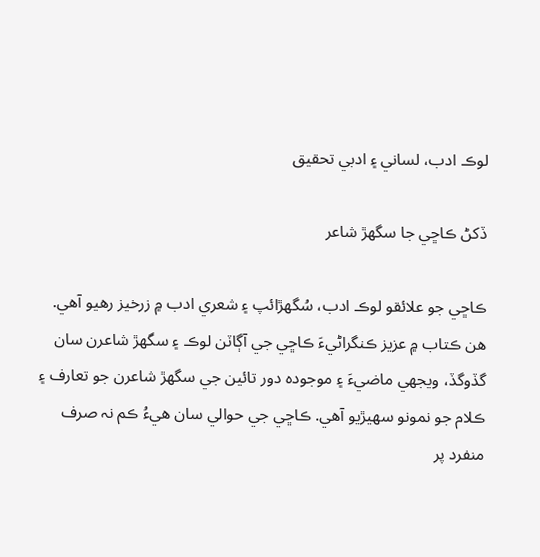لوڪ ادب، لساني ۽ ادبي تحقيق

ڏکڻ ڪاڇي جا سگهڙ شاعر

ڪاڇي جو علائقو لوڪ ادب، سُگهڙائپ ۽ شعري ادب ۾ زرخيز رهيو آهي. ھن ڪتاب ۾ عزيز ڪنگراڻيءَ ڪاڇي جي آڳاٽن لوڪ ۽ سگهڙ شاعرن سان گڏوگڏ، ويجهي ماضيءَ ۽ موجودہ دور تائين جي سگهڙ شاعرن جو تعارف ۽ ڪلام جو نمونو سھيڙيو آھي. ڪاڇي جي حوالي سان هيءُ ڪم نہ صرف منفرد پر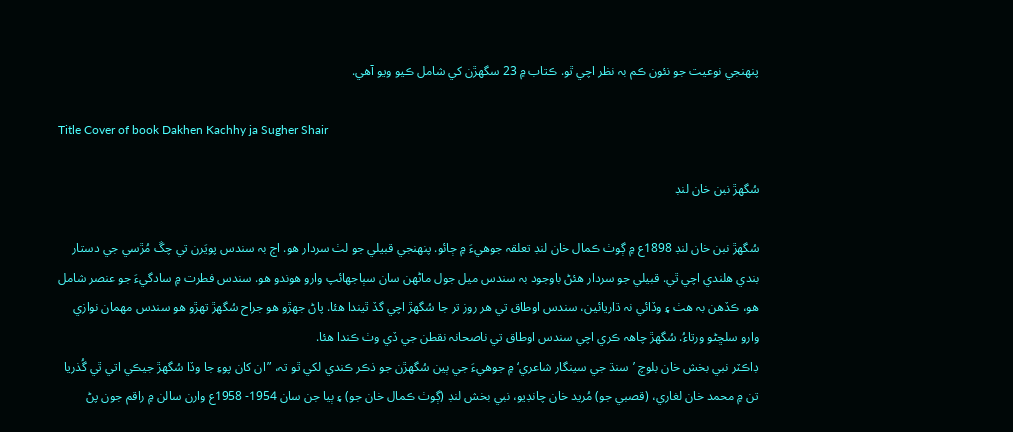پنھنجي نوعيت جو نئون ڪم بہ نظر اچي ٿو. ڪتاب ۾ 23 سگهڙن کي شامل ڪيو ويو آھي.

Title Cover of book Dakhen Kachhy ja Sugher Shair

سُگهڙ نبن خان لنڊ

سُگهڙ نبن خان لنڊ 1898ع ۾ ڳوٺ ڪمال خان لنڊ تعلقہ جوهيءَ ۾ ڄائو. پنھنجي قبيلي جو لٺ سردار هو. اڄ بہ سندس پويَرن تي چڱ مُڙسي جي دستار بندي هلندي اچي ٿي. قبيلي جو سردار هئڻ باوجود بہ سندس ميل جول ماڻھن سان سٻاجهائپ وارو هوندو هو. سندس فطرت ۾ سادگيءَ جو عنصر شامل هو، ڪڏهن بہ هٺ ۽ وڏائي نہ ڌاريائين، سندس اوطاق تي هر روز تر جا سُگهڙ اچي گڏ ٿيندا هئا. پاڻ جھڙو هو جراح سُگهڙ تھڙو هو سندس مھمان نوازي وارو سلڇڻو ورتاءُ. سُگهڙ چاھہ ڪري اچي سندس اوطاق تي ناصحانہ نقطن جي ڏي وٺ ڪندا هئا.
ڊاڪٽر نبي بخش خان بلوچ ’سنڌ جي سينگار شاعري‘ ۾ جوهيءَ جي ٻين سُگهڙن جو ذڪر ڪندي لکي ٿو تہ، ”ان کان پوءِ جا وڏا سُگهڙ جيڪي اتي ٿي گُذريا تن ۾ محمد خان لغاري، (قصبي جو) مُريد خان چانڊيو، نبي بخش لنڊ (ڳوٺ ڪمال خان جو) ۽ ٻيا جن سان 1954- 1958ع وارن سالن ۾ راقم جون پڻ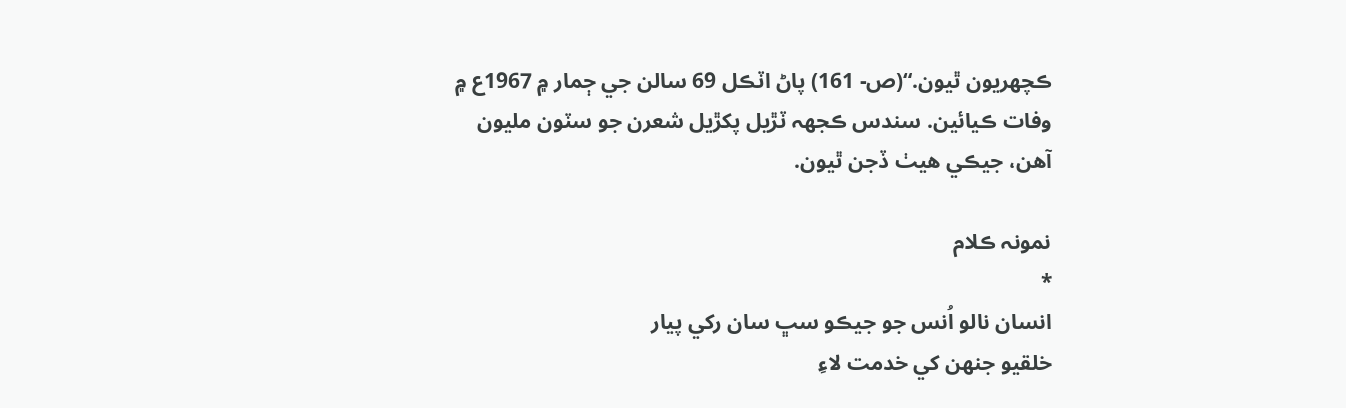ڪچھريون ٿيون.“(ص- 161) پاڻ اٽڪل 69 سالن جي ڄمار ۾ 1967ع ۾ وفات ڪيائين. سندس ڪجهہ ٽڙيل پکڙيل شعرن جو سٽون مليون آهن، جيڪي هيٺ ڏجن ٿيون.

نمونہ ڪلام
*
انسان نالو اُنس جو جيڪو سڀ سان رکي پيار
خلقيو جنھن کي خدمت لاءِ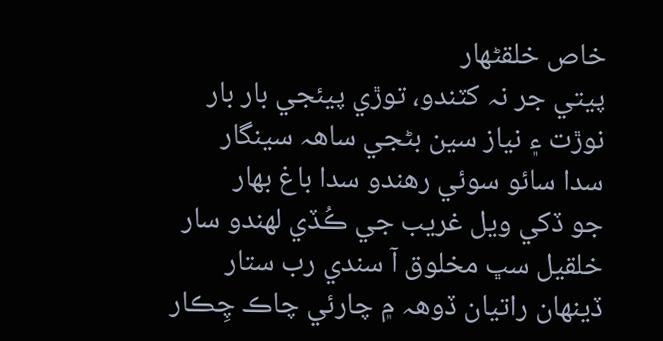خاص خلقڻھار
پيتي جر نہ کٽندو، توڙي پيئجي بار بار
نوڙت ۽ نياز سين بڻجي ساھہ سينگار
سدا سائو سوئي رهندو سدا باغ بھار
جو ڏکي ويل غريب جي ڪُڏي لھندو سار
خلقيل سڀ مخلوق آ سندي رب ستار
ڏينھان راتيان ڏوھہ ۾ چارئي چاڪ چِڪار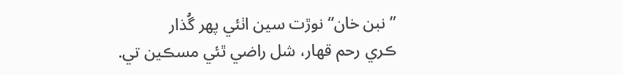”نبن خان“ نوڙت سين اٺئي پھر گُذار
ڪري رحم قھار، شل راضي ٿئي مسڪين تي.